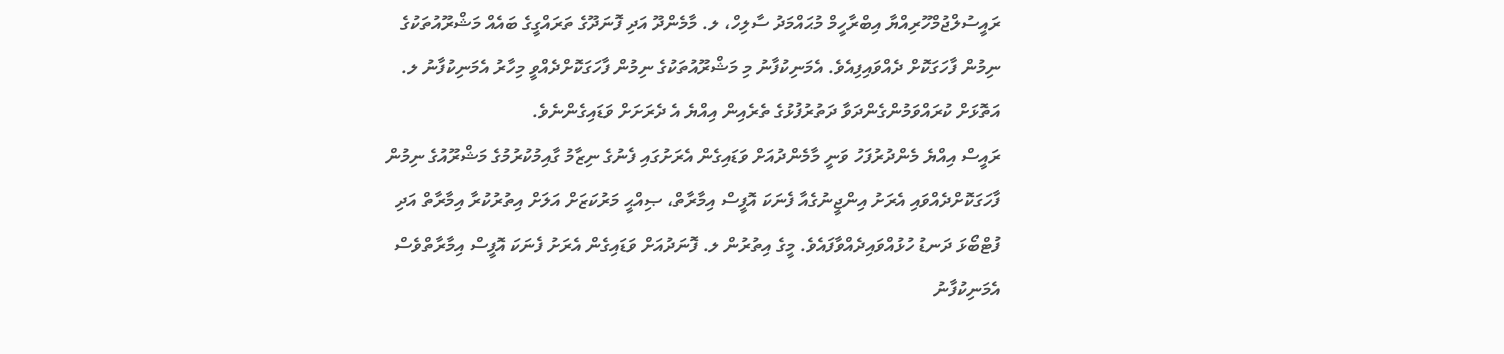ރައީސުލްޖުމްހޫރިއްޔާ އިބްރާހީމް މުޙައްމަދު ސާލިހް، ލ. މާމެންދޫ އަދި ފޮނަދޫގެ ތަރައްގީގެ ބައެއް މަޝްރޫއުތަކުގެ ނިމުން ފާހަގަކޮށް ދެއްވައިފިއެވެ. އެމަނިކުފާނު މި މަޝްރޫއުތަކުގެ ނިމުން ފާހަގަކޮށްދެއްވީ މިހާރު އެމަނިކުފާނު ލ. އަތޮޅަށް ކުރައްވަމުންގެންދަވާ ދަތުރުފުޅުގެ ތެރެއިން އިއްޔެ އެ ދެރަށަށް ވަޑައިގެންނެވެ.
ރައީސް އިއްޔެ މެންދުރުފަހު ވަނީ މާމެންދުއަށް ވަޑައިގެން އެރަށުގައި ފެނުގެ ނިޒާމު ގާއިމުކުރުމުގެ މަޝްރޫއުގެ ނިމުން ފާހަގަކޮށްދެއްވައި އެރަށު އިންޖީނުގެއާ ފެނަކަ އޮފީސް އިމާރާތް، ޞިއްޙީ މަރުކަޒަށް އަލަށް އިތުރުކުރާ އިމާރާތް އަދި ފުޓްބޯޅަ ދަނޑު ހުޅުއްވައިދެއްވާފައެވެ. މީގެ އިތުރުން ލ. ފޮނަދުއަށް ވަޑައިގެން އެރަށު ފެނަކަ އޮފީސް އިމާރާތްވެސް އެމަނިކުފާނު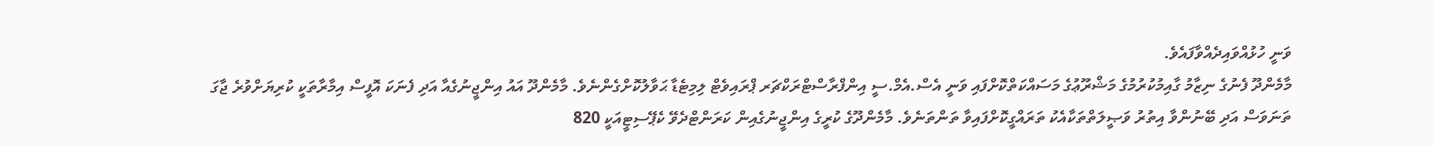ވަނީ ހުޅުއްވައިދެއްވާފައެވެ.
މާމެންދޫ ފެނުގެ ނިޒާމު ގާއިމުކުރުމުގެ މަޝްރޫޢުގެ މަސައްކަތްކޮށްފައި ވަނީ އެސް.އެމް.ސީ އިންފްރާސްޓްރަކްޗަރ ޕްރައިވެޓް ލިމިޓެޑާ ޙަވާލުކޮށްގެންނެވެ. މާމެންދޫ އައު އިންޖީނުގެއާ އަދި ފެނަކަ އޮފީސް އިމާރާތަކީ ކުރިޔަށްވުރެ ޖާގަ ތަނަވަސް އަދި ބޭނުންވާ އިތުރު ވަޞީލަތްތަކާއެކު ތަރައްގީކޮށްފައިވާ ތަންތަނެވެ. މާމެންދޫގެ ކުރީގެ އިންޖީނުގެއިން ކަރަންޓްދެވޭ ކެޕޭސިޓީއަކީ 820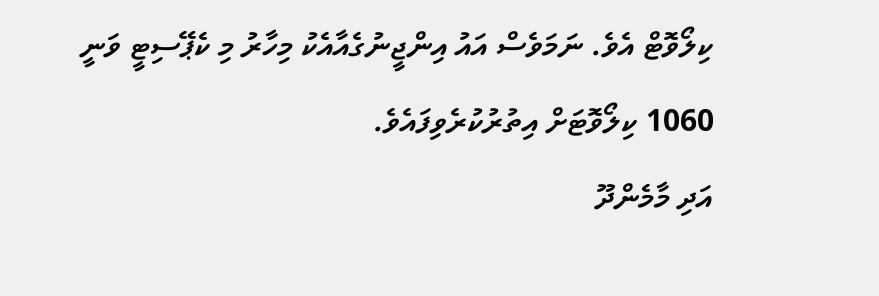ކިލޯވޮޓް އެވެ. ނަމަވެސް އައު އިންޖީނުގެއާއެކު މިހާރު މި ކެޕޭސިޓީ ވަނީ 1060 ކިލޯވޮޓަށް އިތުރުކުރެވިފައެވެ.
އަދި މާމެންދޫ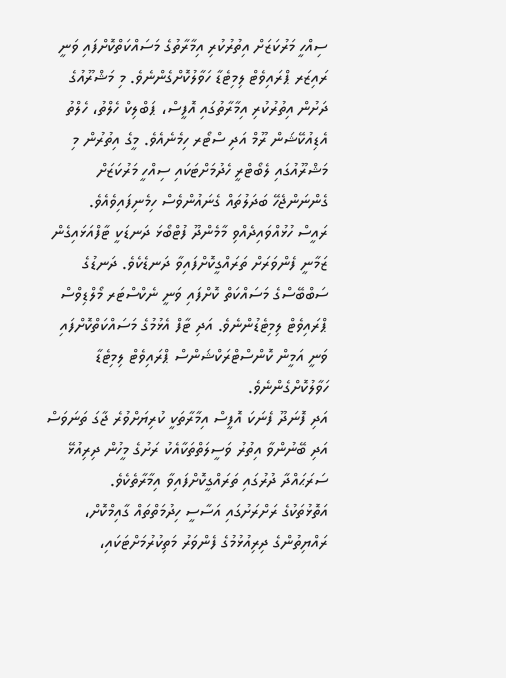ސިއްހީ މަރުކަޒަށް އިތުރުކުރި އިމާރާތުގެ މަސައްކަތްކޮށްފައި ވަނީ ރައިޒަރ ޕްރައިވެޓް ލިމިޓެޑާ ހަވާލުކޮށްގެންނެވެ. މި މަޝްރޫއުގެ ދަށުން އިތުރުކުރި އިމާރާތުގައި އޮފީސް، ޕަބްލިކް ހެލްތު، ހެލްތު އެޑިއުކޭޝަން ރޫމް އަދި ސްޓޯރ ހިމެނެއެވެ. މީގެ އިތުރުން މި މަޝްރޫއުގައި ލެބޯޓްރީ ހެދުމަށްޓަކައި ސިއްހީ މަރުކަޒަށް ގެންނަންޖެހޭ ބަދަލުތައް ގެނައުންވެސް ހިމެނިފައިވެއެވެ.
ރައީސް ހުޅުއްވައިދެއްވި މާމެންދޫ ފުޓްބޯޅަ ދަނޑަކީ ޓާފްއަޅައިގެން ޒަމާނީ ފެންވަރަށް ތަރައްގީކޮށްފައިވާ ދަނޑެކެވެ. ދަނޑުގެ ސަބްބޭސްގެ މަސައްކަތް ކޮށްފައި ވަނީ ނެކްސްޓަރ މޯލްޑިވްސް ޕްރައިވެޓް ލިމިޓެޑުންނެވެ. އަދި ޓާފް އެޅުމުގެ މަސައްކަތްކޮށްފައި ވަނީ އަމީން ކޮންސްޓްރަކްޝަންސް ޕްރައިވެޓް ލިމިޓެޑާ ހަވާލުކޮށްގެންނެވެ.
އަދި ފޮނަދޫ ފެނަކަ އޮފީސް އިމާރާތަކީ ކުރިޔަށްވުރެ ޖާގަ ތަނަވަސް އަދި ބޭނުންވާ އިތުރު ވަސީލަތްތަކާއެކު ރަށުގެ މީހުން ދިރިއުޅޭ ސަރަޙައްދާ ދުރުގައި ތަރައްގީކޮށްފައިވާ އިމާރާތެކެވެ.
އަތޮޅުތަކުގެ ރަށްރަށުގައި އަސާސީ ހިދުމަތްތައް ގާއިމްކޮށް، ރައްޔިތުންގެ ދިރިއުޅުމުގެ ފެންވަރު މަތިކުރުމަށްޓަކައި،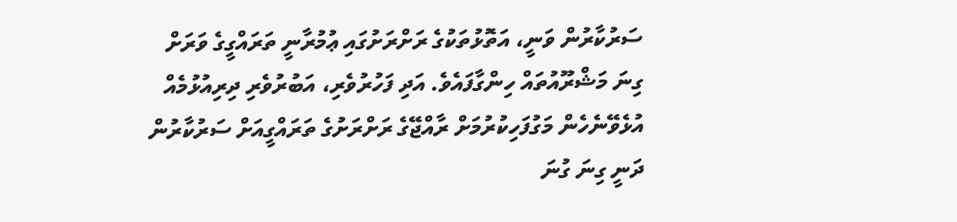ސަރުކާރުން ވަނީ، އަތޮޅުތަކުގެ ރަށްރަށުގައި ޢުމުރާނީ ތަރައްގީގެ ވަރަށް ގިނަ މަޝްރޫއުތައް ހިންގާފައެވެ. އަދި ފަހުރުވެރި، އަބުރުވެރި ދިރިއުޅުމެއް އުޅެވޭނެހެން މަގުފަހިކުރުމަށް ރާއްޖޭގެ ރަށްރަށުގެ ތަރައްގީއަށް ސަރުކާރުން ދަނީ ގިނަ ގުނަ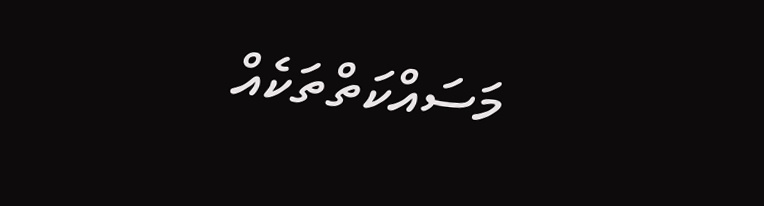މަސައްކަތްތަކެއް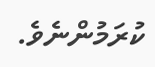ކުރަމުންނެވެ.